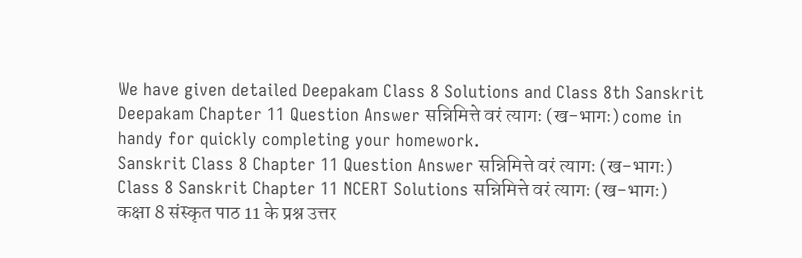We have given detailed Deepakam Class 8 Solutions and Class 8th Sanskrit Deepakam Chapter 11 Question Answer सन्निमित्ते वरं त्यागः (ख-भागः) come in handy for quickly completing your homework.
Sanskrit Class 8 Chapter 11 Question Answer सन्निमित्ते वरं त्यागः (ख-भागः)
Class 8 Sanskrit Chapter 11 NCERT Solutions सन्निमित्ते वरं त्यागः (ख-भागः)
कक्षा 8 संस्कृत पाठ 11 के प्रश्न उत्तर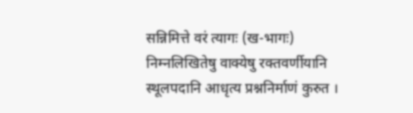सन्निमित्ते वरं त्यागः (ख-भागः)
निम्नलिखितेषु वाक्येषु रक्तवर्णीयानि स्थूलपदानि आधृत्य प्रश्ननिर्माणं कुरुत ।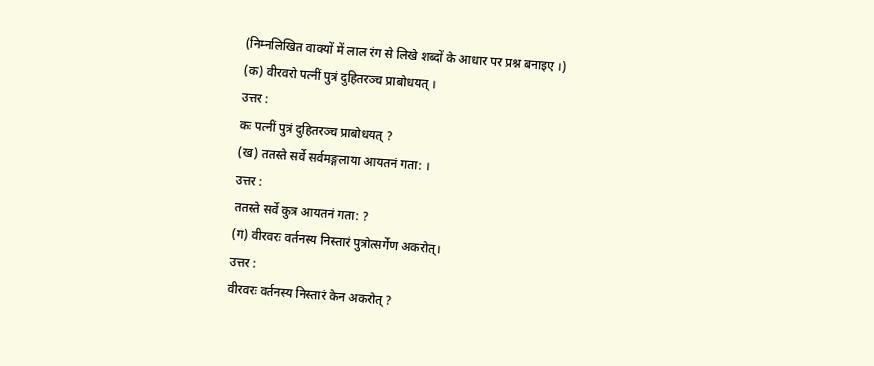(निम्नलिखित वाक्यों में लाल रंग से लिखे शब्दों के आधार पर प्रश्न बनाइए ।)
(क) वीरवरो पत्नीं पुत्रं दुहितरञ्च प्राबोधयत् ।
उत्तर :
कः पत्नीं पुत्रं दुहितरञ्च प्राबोधयत् ?
(ख) ततस्ते सर्वे सर्वमङ्गलाया आयतनं गता: ।
उत्तर :
ततस्ते सर्वे कुत्र आयतनं गता: ?
(ग) वीरवरः वर्तनस्य निस्तारं पुत्रोत्सर्गेण अकरोत्।
उत्तर :
वीरवरः वर्तनस्य निस्तारं केन अकरोत् ?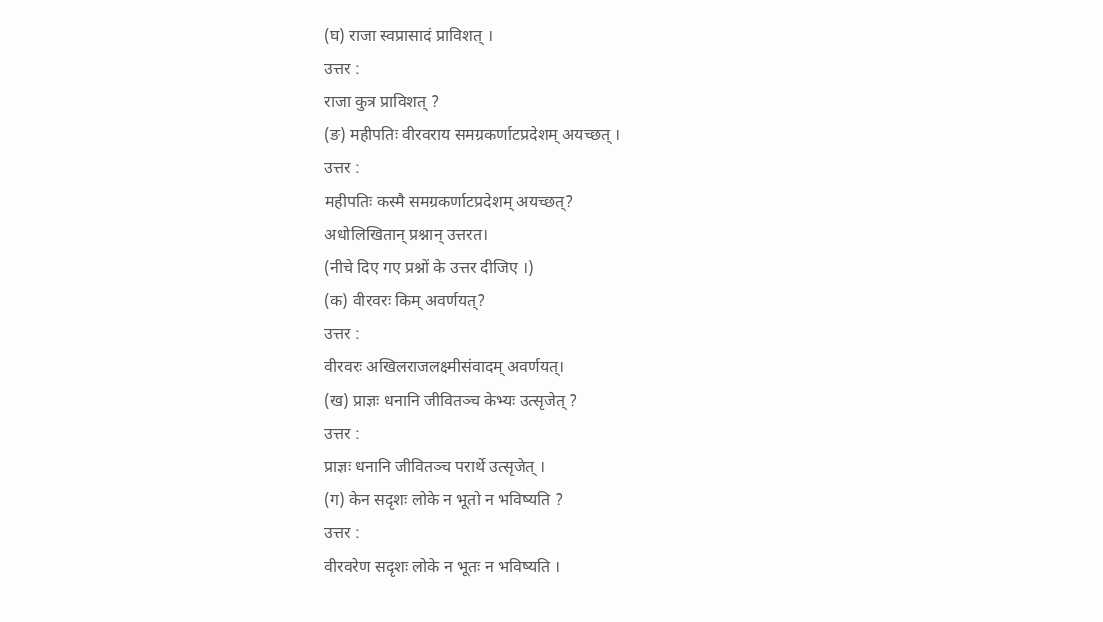(घ) राजा स्वप्रासादं प्राविशत् ।
उत्तर :
राजा कुत्र प्राविशत् ?
(ङ) महीपतिः वीरवराय समग्रकर्णाटप्रदेशम् अयच्छत् ।
उत्तर :
महीपतिः कस्मै समग्रकर्णाटप्रदेशम् अयच्छत्?
अधोलिखितान् प्रश्नान् उत्तरत।
(नीचे दिए गए प्रश्नों के उत्तर दीजिए ।)
(क) वीरवरः किम् अवर्णयत्?
उत्तर :
वीरवरः अखिलराजलक्ष्मीसंवादम् अवर्णयत्।
(ख) प्राज्ञः धनानि जीवितञ्च केभ्यः उत्सृजेत् ?
उत्तर :
प्राज्ञः धनानि जीवितञ्च परार्थे उत्सृजेत् ।
(ग) केन सदृशः लोके न भूतो न भविष्यति ?
उत्तर :
वीरवरेण सदृशः लोके न भूतः न भविष्यति ।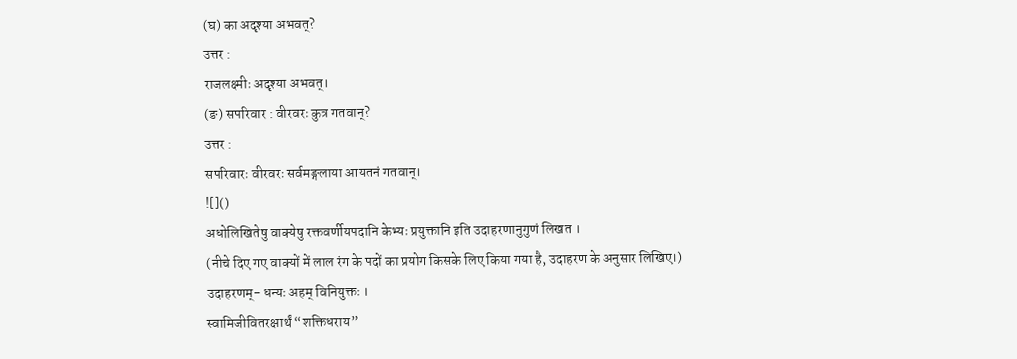(घ) का अदृश्या अभवत्?
उत्तर :
राजलक्ष्मीः अदृश्या अभवत्।
(ङ) सपरिवार : वीरवरः कुत्र गतवान्?
उत्तर :
सपरिवारः वीरवरः सर्वमङ्गलाया आयतनं गतवान्।
![]()
अधोलिखितेषु वाक्येषु रक्तवर्णीयपदानि केभ्यः प्रयुक्तानि इति उदाहरणानुगुणं लिखत ।
(नीचे दिए गए वाक्यों में लाल रंग के पदों का प्रयोग किसके लिए किया गया है, उदाहरण के अनुसार लिखिए।)
उदाहरणम्- धन्यः अहम् विनियुक्तः ।
स्वामिजीवितरक्षार्थं “शक्तिधराय”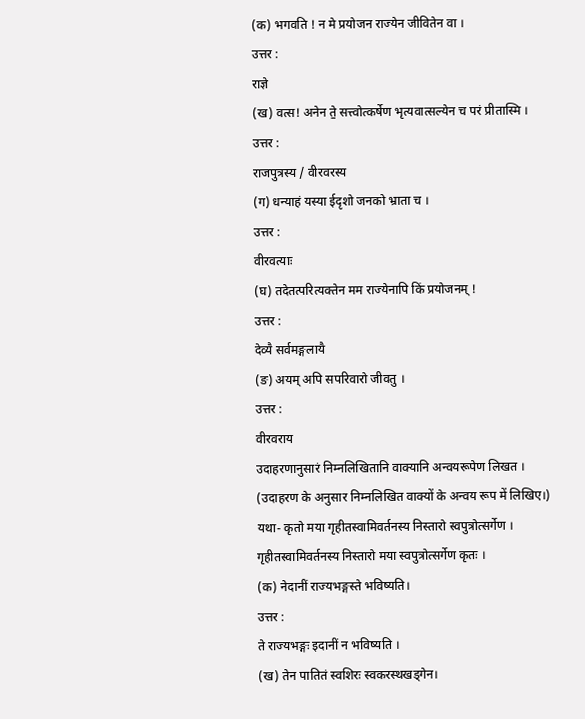(क) भगवति ! न मे प्रयोजन राज्येन जीवितेन वा ।
उत्तर :
राज्ञे
(ख) वत्स! अनेन ते॒ सत्त्वोत्कर्षेण भृत्यवात्सल्येन च परं प्रीतास्मि ।
उत्तर :
राजपुत्रस्य / वीरवरस्य
(ग) धन्याहं यस्या ईदृशो जनको भ्राता च ।
उत्तर :
वीरवत्याः
(घ) तदेतत्परित्यक्तेन मम राज्येनापि किं प्रयोजनम् !
उत्तर :
देव्यै सर्वमङ्गलायै
(ङ) अयम् अपि सपरिवारो जीवतु ।
उत्तर :
वीरवराय
उदाहरणानुसारं निम्नलिखितानि वाक्यानि अन्वयरूपेण लिखत ।
(उदाहरण के अनुसार निम्नलिखित वाक्यों के अन्वय रूप में लिखिए।)
यथा- कृतो मया गृहीतस्वामिवर्तनस्य निस्तारो स्वपुत्रोत्सर्गेण ।
गृहीतस्वामिवर्तनस्य निस्तारो मया स्वपुत्रोत्सर्गेण कृतः ।
(क) नेदानीं राज्यभङ्गस्ते भविष्यति।
उत्तर :
ते राज्यभङ्गः इदानीं न भविष्यति ।
(ख) तेन पातितं स्वशिरः स्वकरस्थखड्गेन।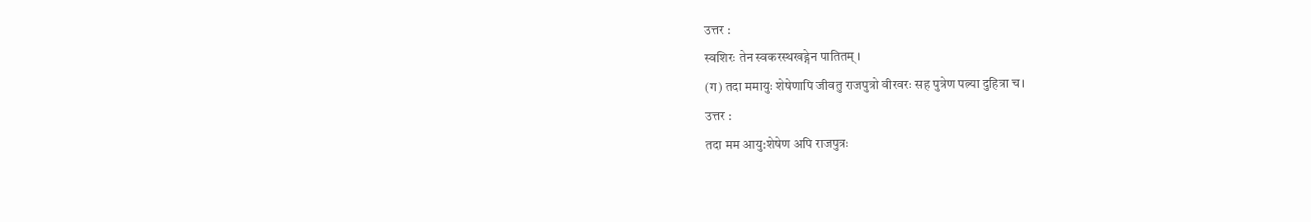उत्तर :
स्वशिरः तेन स्वकरस्थखड्गेन पातितम् ।
(ग) तदा ममायुः शेषेणापि जीवतु राजपुत्रो वीरवरः सह पुत्रेण पत्न्या दुहित्रा च।
उत्तर :
तदा मम आयु:शेषेण अपि राजपुत्रः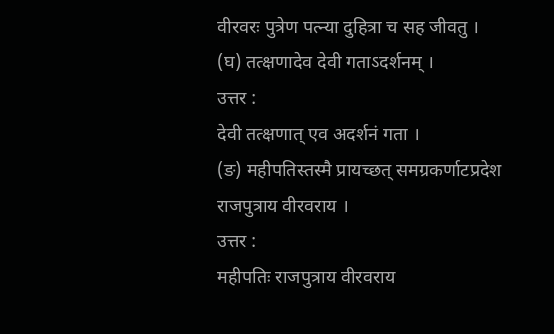वीरवरः पुत्रेण पत्न्या दुहित्रा च सह जीवतु ।
(घ) तत्क्षणादेव देवी गताऽदर्शनम् ।
उत्तर :
देवी तत्क्षणात् एव अदर्शनं गता ।
(ङ) महीपतिस्तस्मै प्रायच्छत् समग्रकर्णाटप्रदेश राजपुत्राय वीरवराय ।
उत्तर :
महीपतिः राजपुत्राय वीरवराय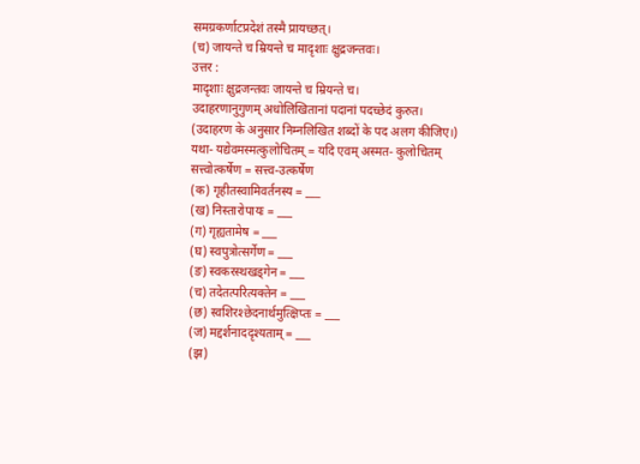समग्रकर्णाटप्रदेशं तस्मै प्रायच्छत्।
(च) जायन्ते च म्रियन्ते च मादृशाः क्षुद्रजन्तवः।
उत्तर :
मादृशाः क्षुद्रजन्तवः जायन्ते च म्रियन्ते च।
उदाहरणानुगुणम् अधोलिखितानां पदानां पदच्छेदं कुरुत।
(उदाहरण के अनुसार निम्नलिखित शब्दों के पद अलग कीजिए।)
यथा- यद्येवमस्मत्कुलोचितम् = यदि एवम् अस्मत- कुलोचितम्
सत्त्वोत्कर्षेण = सत्त्व-उत्कर्षेण
(क) गृहीतस्वामिवर्तनस्य = ___
(ख) निस्तारोपायः = ___
(ग) गृह्यतामेष = ___
(घ) स्वपुत्रोत्सर्गेण = ___
(ङ) स्वकरस्थखड्गेन = ___
(च) तदेतत्परित्यक्तेन = ___
(छ) स्वशिरश्छेदनार्थमुत्क्षिप्तः = ___
(ज) मद्दर्शनाददृश्यताम् = ___
(झ)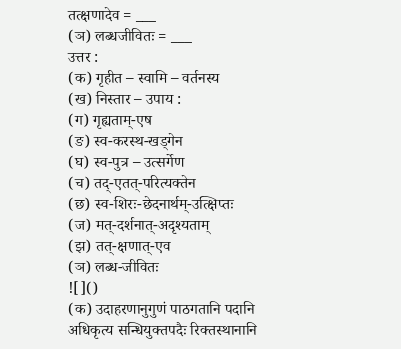तत्क्षणादेव = ___
(ञ) लब्धजीवितः = ___
उत्तर :
(क) गृहीत – स्वामि – वर्तनस्य
(ख) निस्तार – उपाय :
(ग) गृह्यताम्-एष
(ङ) स्व-करस्थ-खड्गेन
(घ) स्व-पुत्र – उत्सर्गेण
(च) तद्-एतत्-परित्यक्तेन
(छ) स्व-शिरः-छेदनार्थम्-उत्क्षिप्तः
(ज) मत्-दर्शनात्-अदृश्यताम्
(झ) तत्-क्षणात्-एव
(ञ) लब्ध-जीवितः
![]()
(क) उदाहरणानुगुणं पाठगतानि पदानि अधिकृत्य सन्धियुक्तपदैः रिक्तस्थानानि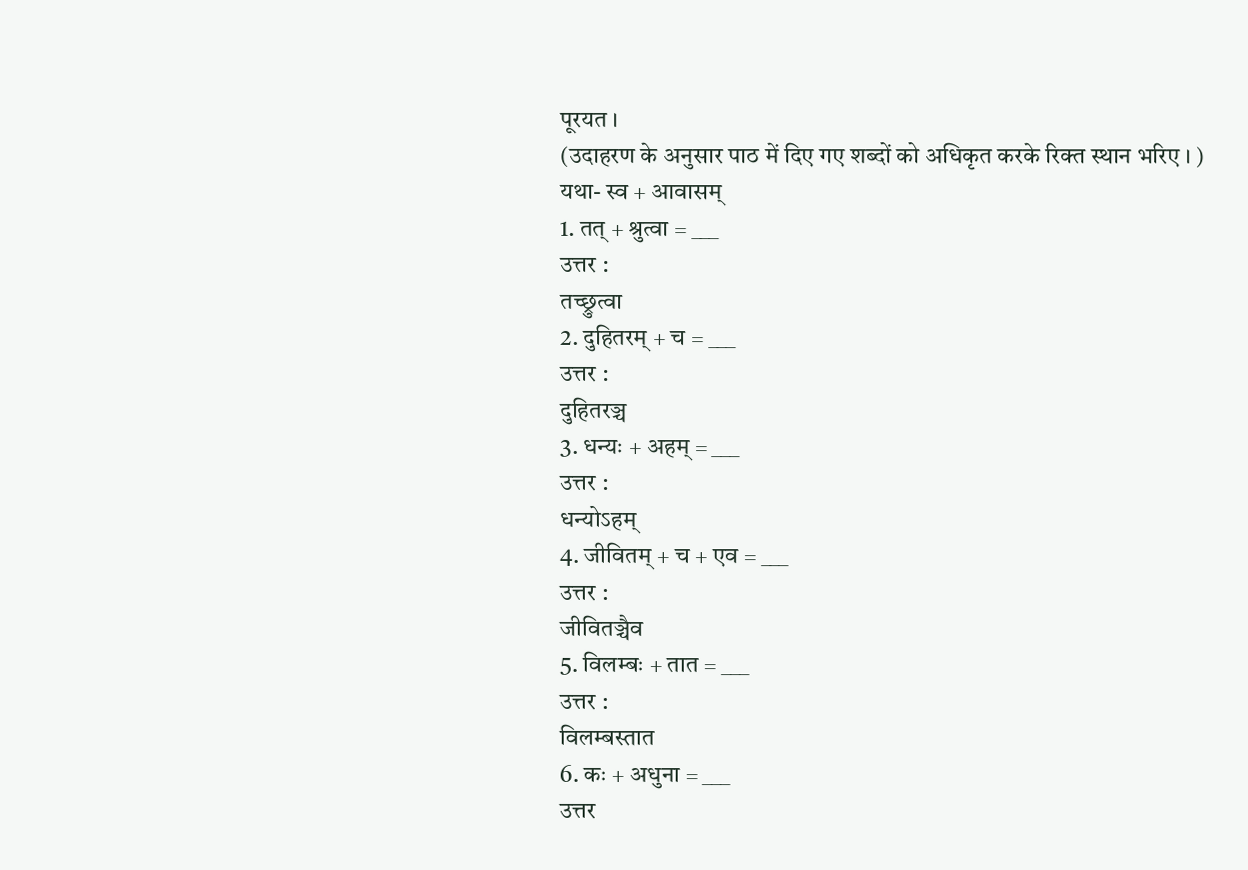पूरयत ।
(उदाहरण के अनुसार पाठ में दिए गए शब्दों को अधिकृत करके रिक्त स्थान भरिए । )
यथा- स्व + आवासम्
1. तत् + श्रुत्वा = ___
उत्तर :
तच्छ्रुत्वा
2. दुहितरम् + च = ___
उत्तर :
दुहितरञ्च
3. धन्यः + अहम् = ___
उत्तर :
धन्योऽहम्
4. जीवितम् + च + एव = ___
उत्तर :
जीवितञ्चैव
5. विलम्बः + तात = ___
उत्तर :
विलम्बस्तात
6. कः + अधुना = ___
उत्तर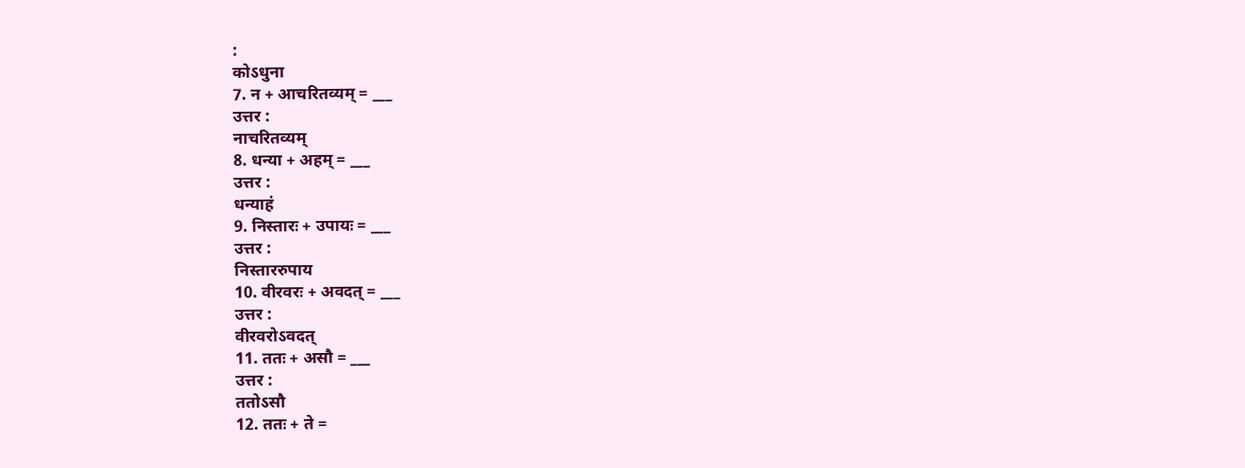:
कोऽधुना
7. न + आचरितव्यम् = ___
उत्तर :
नाचरितव्यम्
8. धन्या + अहम् = ___
उत्तर :
धन्याहं
9. निस्तारः + उपायः = ___
उत्तर :
निस्ताररुपाय
10. वीरवरः + अवदत् = ___
उत्तर :
वीरवरोऽवदत्
11. ततः + असौ = ___
उत्तर :
ततोऽसौ
12. ततः + ते =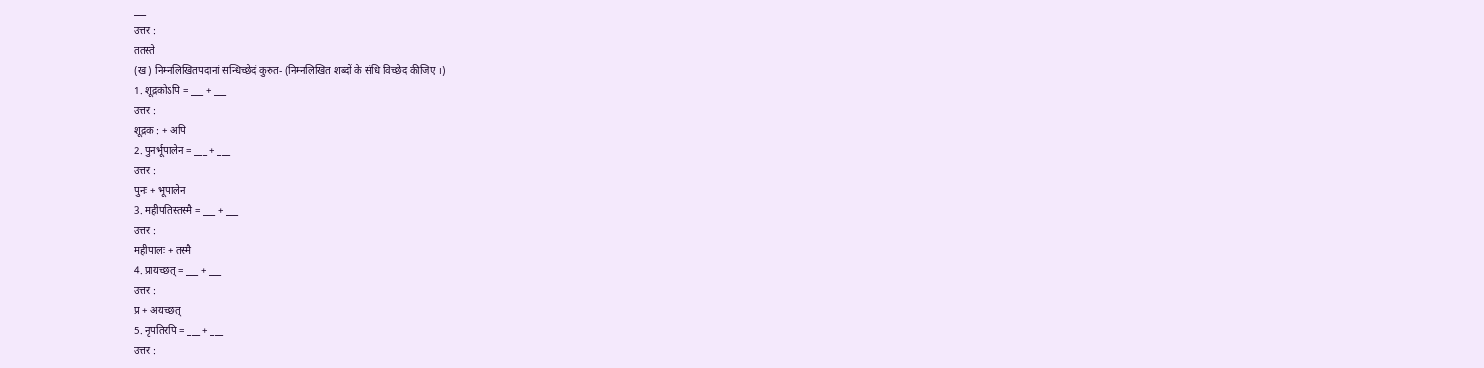___
उत्तर :
ततस्ते
(ख) निम्नलिखितपदानां सन्धिच्छेदं कुरुत- (निम्नलिखित शब्दों के संधि विच्छेद कीजिए ।)
1. शूद्रकोऽपि = ___ + ___
उत्तर :
शूद्रक : + अपि
2. पुनर्भूपालेन = ___ + ___
उत्तर :
पुनः + भूपालेन
3. महीपतिस्तस्मै = ___ + ___
उत्तर :
महीपालः + तस्मै
4. प्रायच्छत् = ___ + ___
उत्तर :
प्र + अयच्छत्
5. नृपतिरपि = ___ + ___
उत्तर :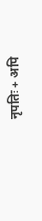नृपतिः + अपि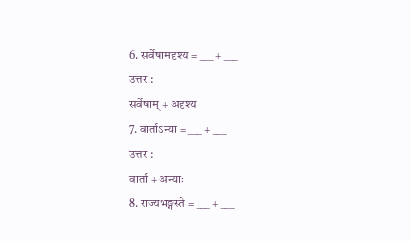6. सर्वेषामदृश्य = ___ + ___
उत्तर :
सर्वेषाम् + अदृश्य
7. वार्ताऽन्या = ___ + ___
उत्तर :
वार्ता + अन्याः
8. राज्यभङ्गस्ते = ___ + ___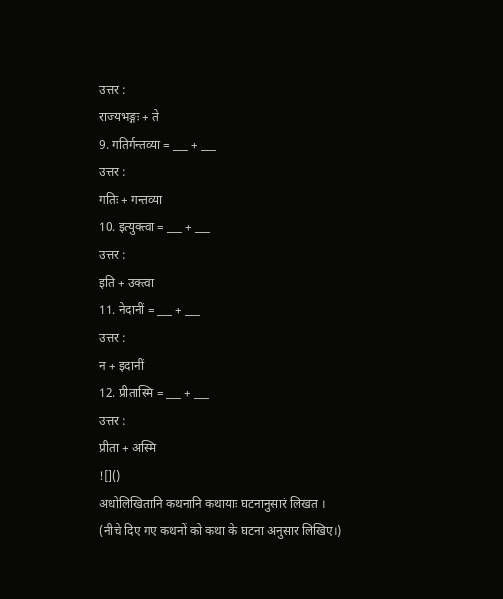उत्तर :
राज्यभङ्गः + ते
9. गतिर्गन्तव्या = ___ + ___
उत्तर :
गतिः + गन्तव्या
10. इत्युक्त्वा = ___ + ___
उत्तर :
इति + उक्त्वा
11. नेदानीं = ___ + ___
उत्तर :
न + इदानीं
12. प्रीतास्मि = ___ + ___
उत्तर :
प्रीता + अस्मि
![]()
अधोलिखितानि कथनानि कथायाः घटनानुसारं लिखत ।
(नीचे दिए गए कथनों को कथा के घटना अनुसार लिखिए।)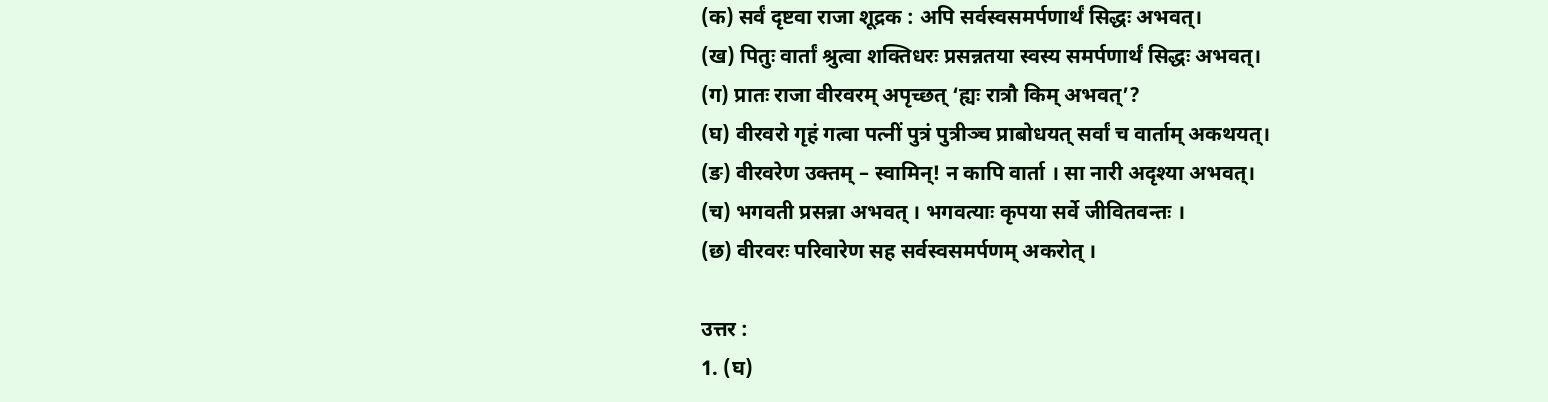(क) सर्वं दृष्टवा राजा शूद्रक : अपि सर्वस्वसमर्पणार्थं सिद्धः अभवत्।
(ख) पितुः वार्तां श्रुत्वा शक्तिधरः प्रसन्नतया स्वस्य समर्पणार्थं सिद्धः अभवत्।
(ग) प्रातः राजा वीरवरम् अपृच्छत् ‘ह्यः रात्रौ किम् अभवत्’?
(घ) वीरवरो गृहं गत्वा पत्नीं पुत्रं पुत्रीञ्च प्राबोधयत् सर्वां च वार्ताम् अकथयत्।
(ङ) वीरवरेण उक्तम् – स्वामिन्! न कापि वार्ता । सा नारी अदृश्या अभवत्।
(च) भगवती प्रसन्ना अभवत् । भगवत्याः कृपया सर्वे जीवितवन्तः ।
(छ) वीरवरः परिवारेण सह सर्वस्वसमर्पणम् अकरोत् ।

उत्तर :
1. (घ)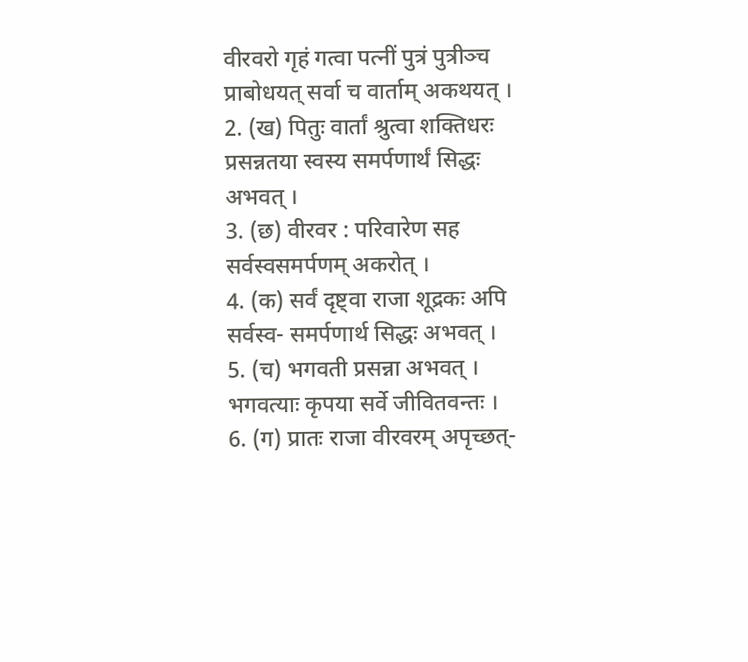वीरवरो गृहं गत्वा पत्नीं पुत्रं पुत्रीञ्च प्राबोधयत् सर्वा च वार्ताम् अकथयत् ।
2. (ख) पितुः वार्तां श्रुत्वा शक्तिधरः प्रसन्नतया स्वस्य समर्पणार्थं सिद्धः अभवत् ।
3. (छ) वीरवर : परिवारेण सह सर्वस्वसमर्पणम् अकरोत् ।
4. (क) सर्वं दृष्ट्वा राजा शूद्रकः अपि सर्वस्व- समर्पणार्थ सिद्धः अभवत् ।
5. (च) भगवती प्रसन्ना अभवत् । भगवत्याः कृपया सर्वे जीवितवन्तः ।
6. (ग) प्रातः राजा वीरवरम् अपृच्छत्-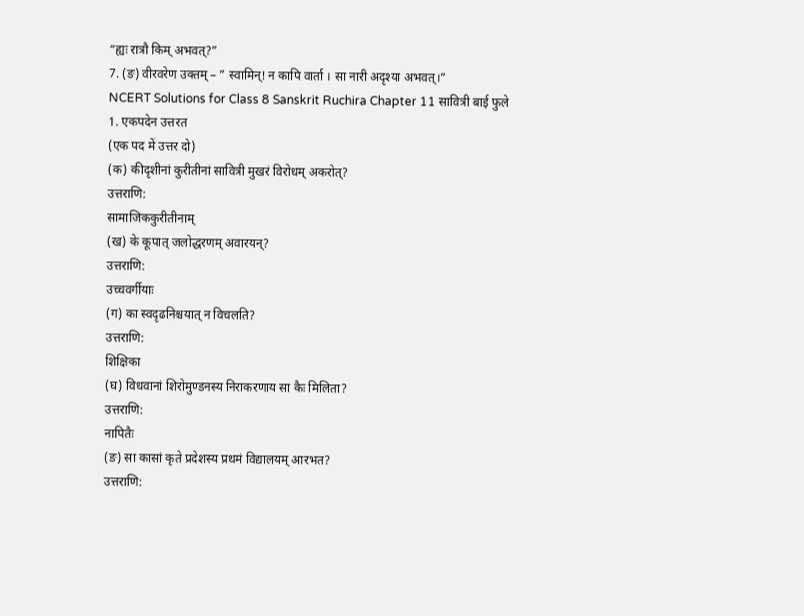“ह्यः रात्रौ किम् अभवत्?”
7. (ङ) वीरवरेण उक्तम् – ” स्वामिन्! न कापि वार्ता । सा नारी अदृश्या अभवत्।”
NCERT Solutions for Class 8 Sanskrit Ruchira Chapter 11 सावित्री बाई फुले
1. एकपदेन उत्तरत
(एक पद में उत्तर दो)
(क) कीदृशीनां कुरीतीनां सावित्री मुखरं विरोधम् अकरोत्?
उत्तराणि:
सामाजिककुरीतीनाम्
(ख) के कूपात् जलोद्धरणम् अवारयन्?
उत्तराणि:
उच्चवर्गीयाः
(ग) का स्वदृढनिश्चयात् न विचलति?
उत्तराणि:
शिक्षिका
(घ) विधवानां शिरोमुण्डनस्य निराकरणाय सा कैः मिलिता?
उत्तराणि:
नापितैः
(ङ) सा कासां कृते प्रदेशस्य प्रथमं विद्यालयम् आरभत?
उत्तराणि: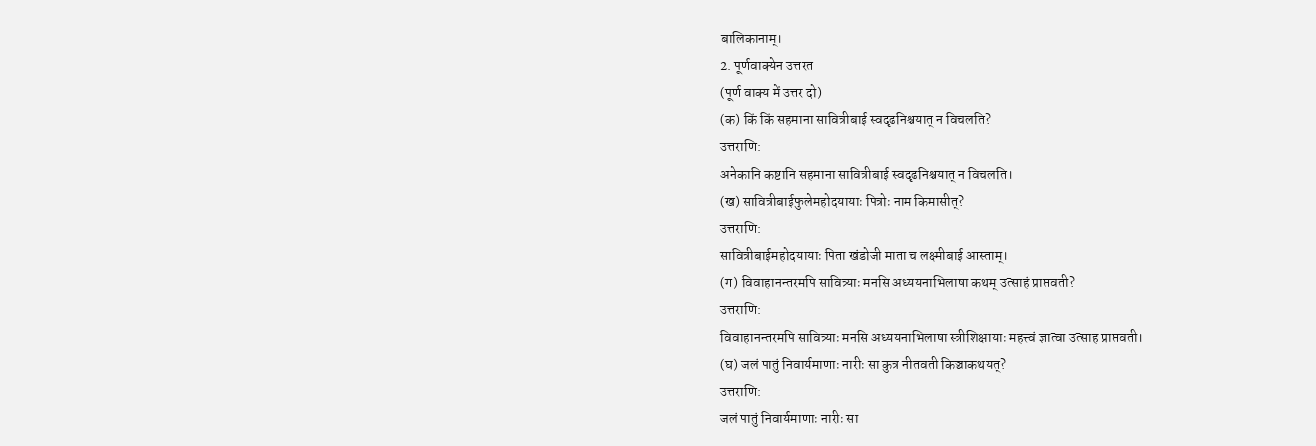बालिकानाम्।
2. पूर्णवाक्येन उत्तरत
(पूर्ण वाक्य में उत्तर दो)
(क) किं किं सहमाना सावित्रीबाई स्वदृढनिश्चयात् न विचलति?
उत्तराणि:
अनेकानि कष्टानि सहमाना सावित्रीबाई स्वदृढनिश्चयात् न विचलति।
(ख) सावित्रीबाईफुलेमहोदयायाः पित्रोः नाम किमासीत्?
उत्तराणि:
सावित्रीबाईमहोदयायाः पिता खंडोजी माता च लक्ष्मीबाई आस्ताम्।
(ग) विवाहानन्तरमपि सावित्र्याः मनसि अध्ययनाभिलाषा कथम् उत्साहं प्राप्तवती?
उत्तराणि:
विवाहानन्तरमपि सावित्र्याः मनसि अध्ययनाभिलाषा स्त्रीशिक्षायाः महत्त्वं ज्ञात्वा उत्साह प्राप्तवती।
(घ) जलं पातुं निवार्यमाणाः नारीः सा कुत्र नीतवती किञ्चाकथयत्?
उत्तराणि:
जलं पातुं निवार्यमाणाः नारीः सा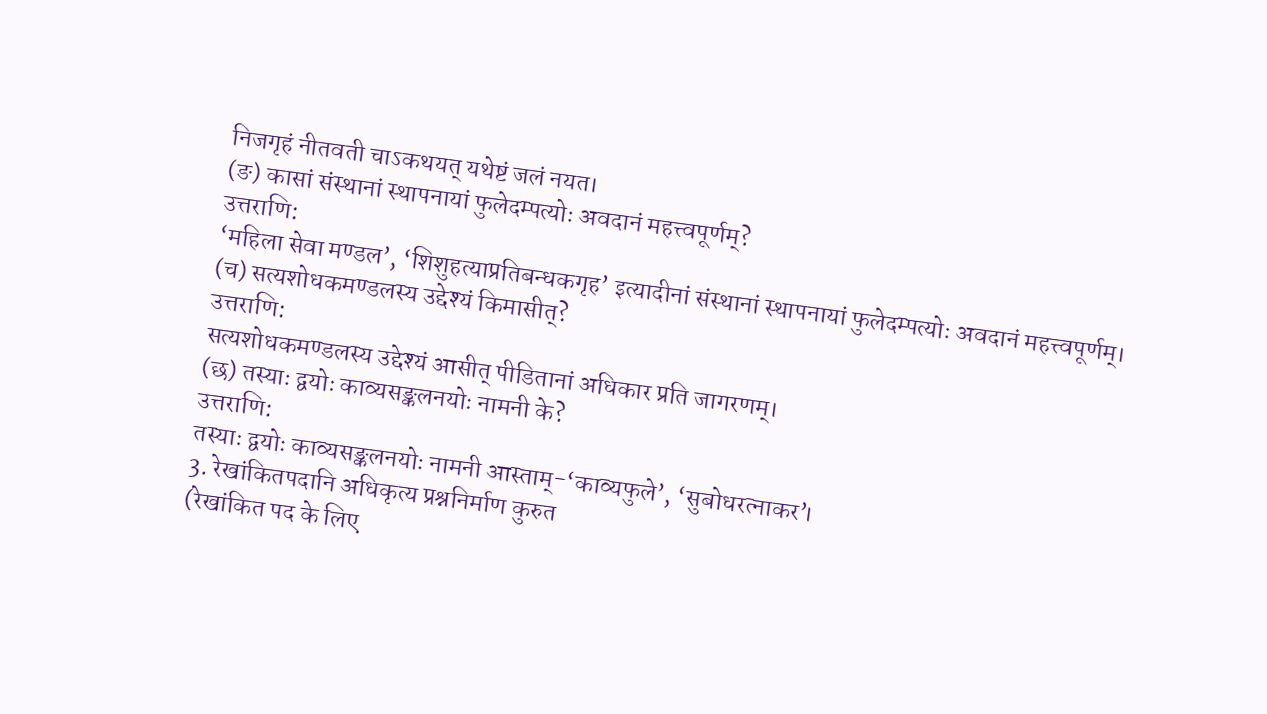निजगृहं नीतवती चाऽकथयत् यथेष्टं जलं नयत।
(ङ) कासां संस्थानां स्थापनायां फुलेदम्पत्योः अवदानं महत्त्वपूर्णम्?
उत्तराणि:
‘महिला सेवा मण्डल’, ‘शिशुहत्याप्रतिबन्धकगृह’ इत्यादीनां संस्थानां स्थापनायां फुलेदम्पत्योः अवदानं महत्त्वपूर्णम्।
(च) सत्यशोधकमण्डलस्य उद्देश्यं किमासीत्?
उत्तराणि:
सत्यशोधकमण्डलस्य उद्देश्यं आसीत् पीडितानां अधिकार प्रति जागरणम्।
(छ) तस्याः द्वयोः काव्यसङ्कलनयोः नामनी के?
उत्तराणि:
तस्याः द्वयोः काव्यसङ्कलनयोः नामनी आस्ताम्-‘काव्यफुले’, ‘सुबोधरत्नाकर’।
3. रेखांकितपदानि अधिकृत्य प्रश्ननिर्माण कुरुत
(रेखांकित पद के लिए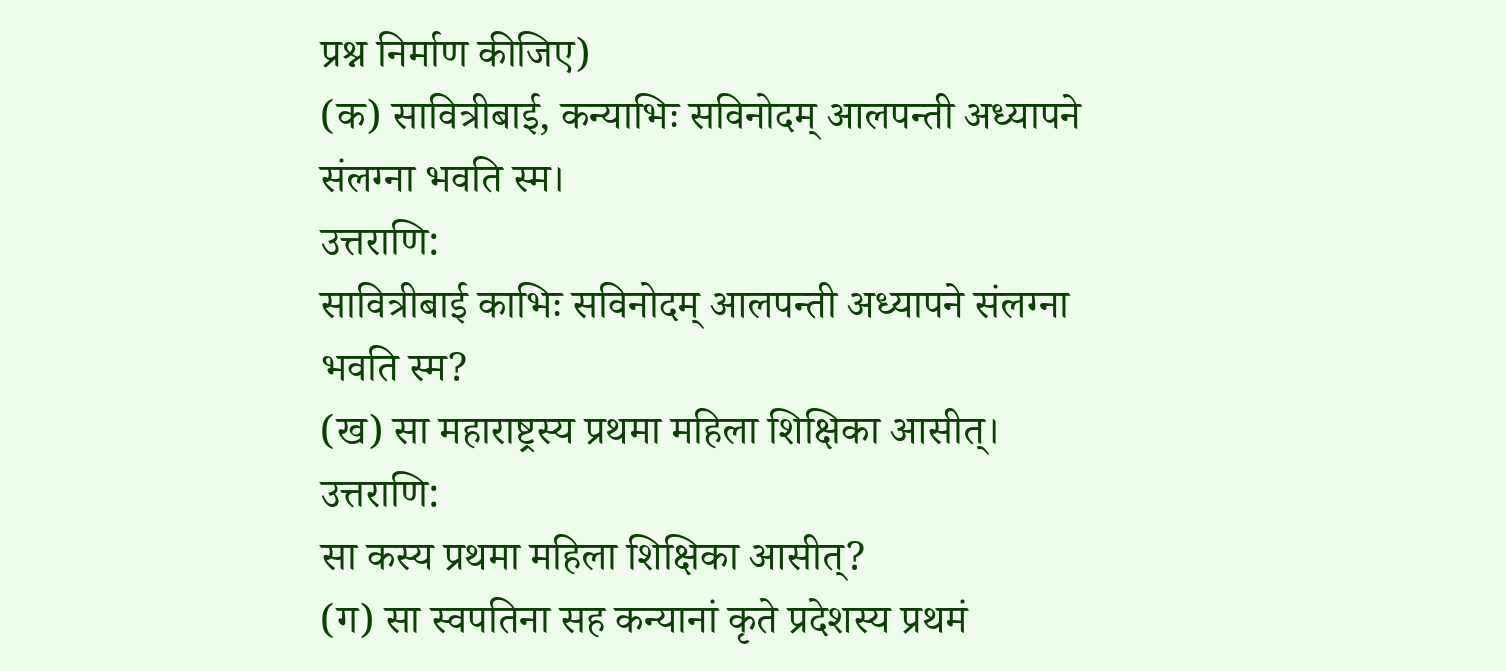प्रश्न निर्माण कीजिए)
(क) सावित्रीबाई, कन्याभिः सविनोदम् आलपन्ती अध्यापने संलग्ना भवति स्म।
उत्तराणि:
सावित्रीबाई काभिः सविनोदम् आलपन्ती अध्यापने संलग्ना भवति स्म?
(ख) सा महाराष्ट्रस्य प्रथमा महिला शिक्षिका आसीत्।
उत्तराणि:
सा कस्य प्रथमा महिला शिक्षिका आसीत्?
(ग) सा स्वपतिना सह कन्यानां कृते प्रदेशस्य प्रथमं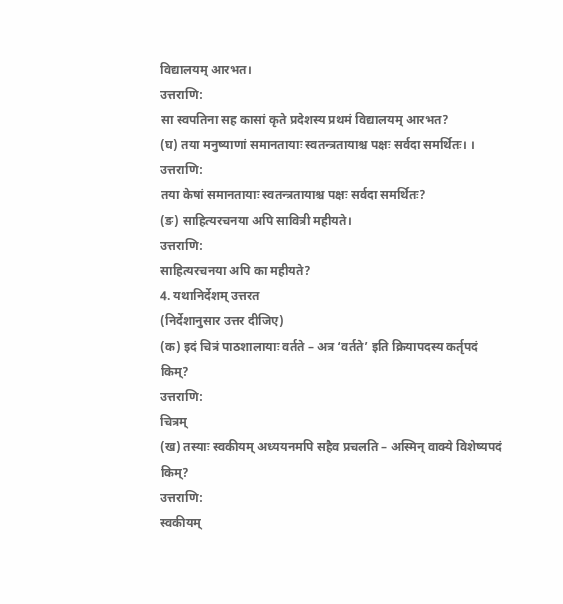विद्यालयम् आरभत।
उत्तराणि:
सा स्वपतिना सह कासां कृते प्रदेशस्य प्रथमं विद्यालयम् आरभत?
(घ) तया मनुष्याणां समानतायाः स्वतन्त्रतायाश्च पक्षः सर्वदा समर्थितः। ।
उत्तराणि:
तया केषां समानतायाः स्वतन्त्रतायाश्च पक्षः सर्वदा समर्थितः?
(ङ) साहित्यरचनया अपि सावित्री महीयते।
उत्तराणि:
साहित्यरचनया अपि का महीयते?
4. यथानिर्देशम् उत्तरत
(निर्देशानुसार उत्तर दीजिए)
(क) इदं चित्रं पाठशालायाः वर्तते – अत्र ‘वर्तते’ इति क्रियापदस्य कर्तृपदं किम्?
उत्तराणि:
चित्रम्
(ख) तस्याः स्वकीयम् अध्ययनमपि सहैव प्रचलति – अस्मिन् वाक्ये विशेष्यपदं किम्?
उत्तराणि:
स्वकीयम्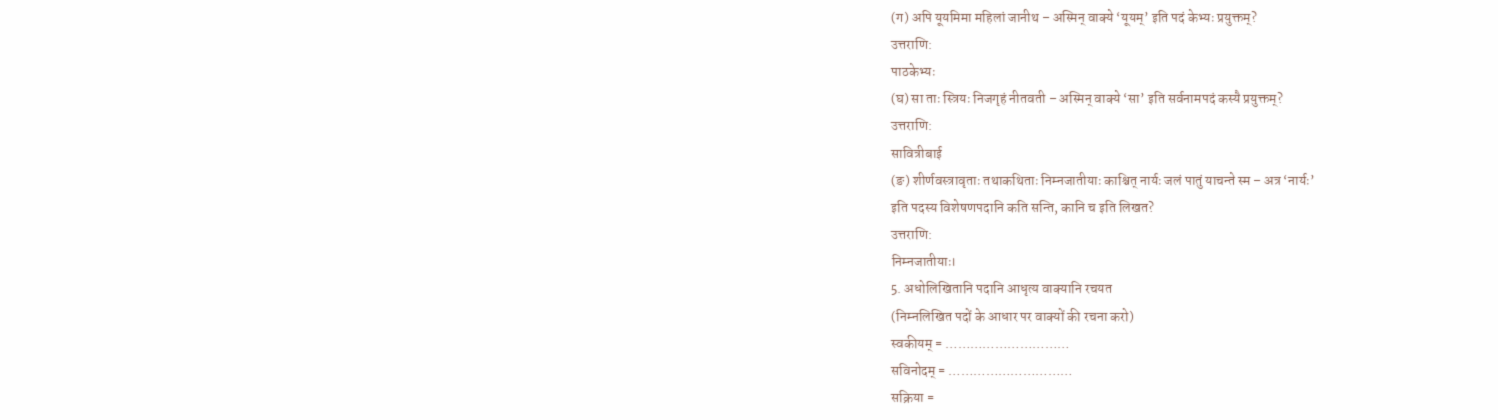(ग) अपि यूयमिमा महिलां जानीथ – अस्मिन् वाक्ये ‘यूयम्’ इति पदं केभ्यः प्रयुक्तम्?
उत्तराणि:
पाठकेभ्यः
(घ) सा ताः स्त्रियः निजगृहं नीतवती – अस्मिन् वाक्ये ‘सा’ इति सर्वनामपदं कस्यै प्रयुक्तम्?
उत्तराणि:
सावित्रीबाई
(ङ) शीर्णवस्त्रावृताः तथाकथिताः निम्नजातीयाः काश्चित् नार्यः जलं पातुं याचन्ते स्म – अत्र ‘नार्यः’
इति पदस्य विशेषणपदानि कति सन्ति, कानि च इति लिखत?
उत्तराणि:
निम्नजातीयाः।
5. अधोलिखितानि पदानि आधृत्य वाक्यानि रचयत
(निम्नलिखित पदों के आधार पर वाक्यों की रचना करो)
स्वकीयम् = …………………………
सविनोदम् = …………………………
सक्रिया =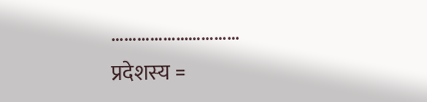…………………………
प्रदेशस्य =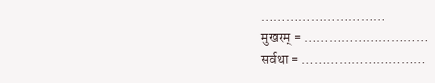…………………………
मुखरम् = …………………………
सर्वथा = …………………………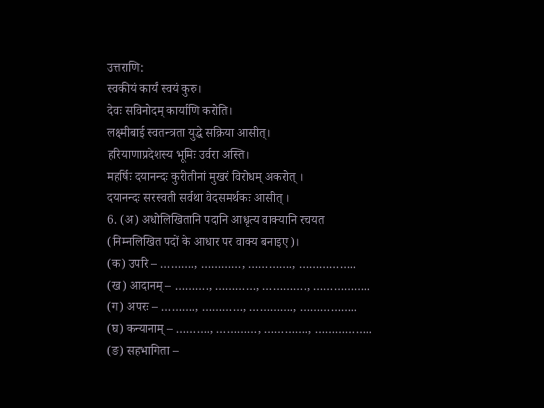उत्तराणि:
स्वकीयं कार्यं स्वयं कुरु।
देवः सविनोदम् कार्याणि करोति।
लक्ष्मीबाई स्वतन्त्रता युद्धे सक्रिया आसीत्।
हरियाणाप्रदेशस्य भूमिः उर्वरा अस्ति।
महर्षिः दयानन्दः कुरीतीनां मुखरं विरोधम् अकरोत् ।
दयानन्दः सरस्वती सर्वथा वेदसमर्थकः आसीत् ।
6. (अ) अधोलिखितानि पदानि आधृत्य वाक्यानि रचयत
(निम्नलिखित पदों के आधार पर वाक्य बनाइए)।
(क) उपरि – ………., …………, …………., ……………..
(ख) आदानम् – ………., …………, …………., ……………..
(ग) अपरः – ………., …………, …………., ……………..
(घ) कन्यानाम् – ………., …………, …………., ……………..
(ङ) सहभागिता –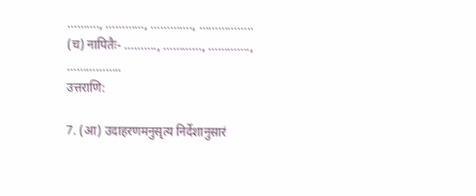………., …………, …………., ……………..
(च) नापितैः- ………., …………, …………., ……………..
उत्तराणि:

7. (आ) उदाहरणमनुसृत्य निर्देशानुसारं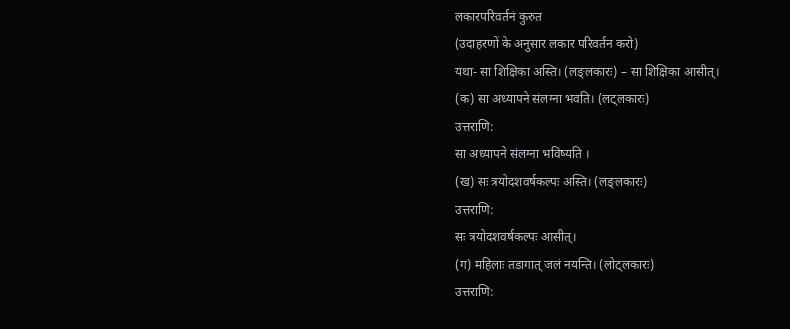लकारपरिवर्तनं कुरुत
(उदाहरणों के अनुसार लकार परिवर्तन करो)
यथा- सा शिक्षिका अस्ति। (लङ्लकारः) – सा शिक्षिका आसीत्।
(क) सा अध्यापने संलग्ना भवति। (लट्लकारः)
उत्तराणि:
सा अध्यापने संलग्ना भविष्यति ।
(ख) सः त्रयोदशवर्षकल्पः अस्ति। (लङ्लकारः)
उत्तराणि:
सः त्रयोदशवर्षकल्पः आसीत्।
(ग) महिलाः तडागात् जलं नयन्ति। (लोट्लकारः)
उत्तराणि: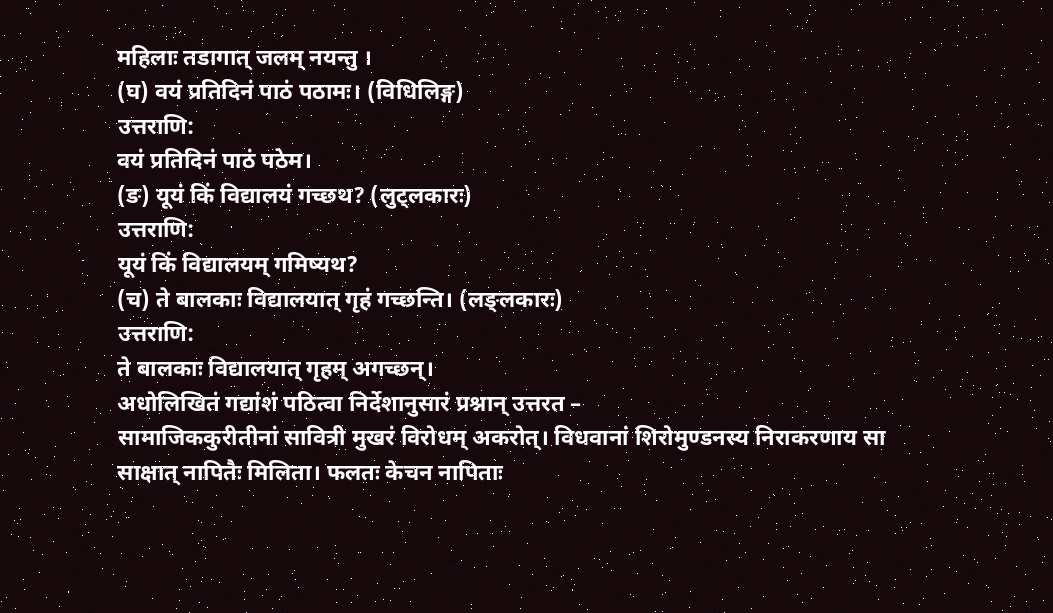महिलाः तडागात् जलम् नयन्तु ।
(घ) वयं प्रतिदिनं पाठं पठामः। (विधिलिङ्ग)
उत्तराणि:
वयं प्रतिदिनं पाठं पठेम।
(ङ) यूयं किं विद्यालयं गच्छथ? (लुट्लकारः)
उत्तराणि:
यूयं किं विद्यालयम् गमिष्यथ?
(च) ते बालकाः विद्यालयात् गृहं गच्छन्ति। (लङ्लकारः)
उत्तराणि:
ते बालकाः विद्यालयात् गृहम् अगच्छन्।
अधोलिखितं गद्यांशं पठित्वा निर्देशानुसारं प्रश्नान् उत्तरत –
सामाजिककुरीतीनां सावित्री मुखरं विरोधम् अकरोत्। विधवानां शिरोमुण्डनस्य निराकरणाय सा साक्षात् नापितैः मिलिता। फलतः केचन नापिताः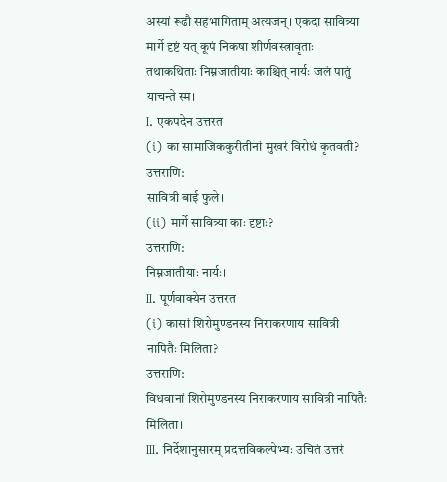अस्यां रूढौ सहभागिताम् अत्यजन्। एकदा सावित्र्या मार्गे दृष्टं यत् कूपं निकषा शीर्णवस्त्रावृताः तथाकथिताः निम्नजातीयाः काश्चित् नार्यः जलं पातुं याचन्ते स्म।
I. एकपदेन उत्तरत
(i) का सामाजिककुरीतीनां मुखरं विरोधं कृतवती?
उत्तराणि:
सावित्री बाई फुले।
(ii) मार्गे सावित्र्या काः दृष्टाः?
उत्तराणि:
निम्नजातीयाः नार्यः।
II. पूर्णवाक्येन उत्तरत
(i) कासां शिरोमुण्डनस्य निराकरणाय सावित्री नापितैः मिलिता?
उत्तराणि:
विधवानां शिरोमुण्डनस्य निराकरणाय सावित्री नापितैः मिलिता।
III. निर्देशानुसारम् प्रदत्तविकल्पेभ्यः उचितं उत्तरं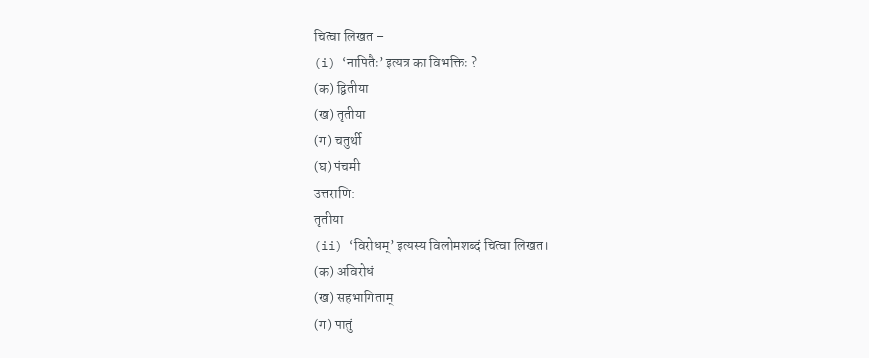चित्वा लिखत –
(i) ‘नापितैः’ इत्यत्र का विभक्तिः ?
(क) द्वितीया
(ख) तृतीया
(ग) चतुर्थी
(घ) पंचमी
उत्तराणि:
तृतीया
(ii) ‘विरोधम्’ इत्यस्य विलोमशब्दं चित्वा लिखत।
(क) अविरोधं
(ख) सहभागिताम्
(ग) पातुं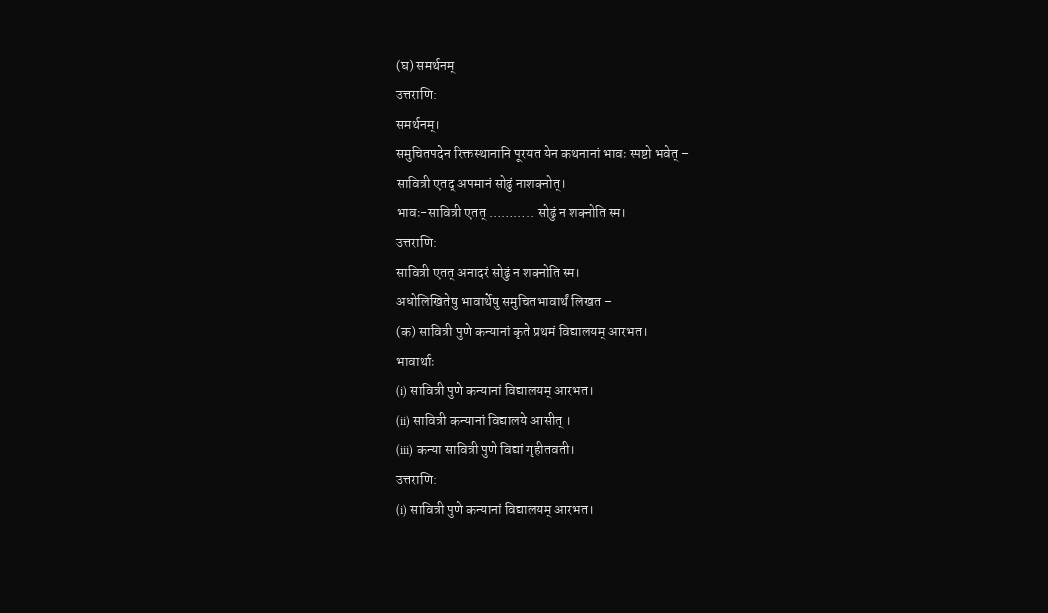(घ) समर्थनम्
उत्तराणि:
समर्थनम्।
समुचितपदेन रिक्तस्थानानि पूरयत येन कथनानां भावः स्पष्टो भवेत् –
सावित्री एतद् अपमानं सोढुं नाशक्नोत्।
भावः-सावित्री एतत् ……….. सोढुं न शक्नोति स्म।
उत्तराणि:
सावित्री एतत् अनादरं सोढुं न शक्नोति स्म।
अधोलिखितेषु भावार्थेषु समुचितभावार्थं लिखत –
(क) सावित्री पुणे कन्यानां कृते प्रथमं विद्यालयम् आरभत।
भावार्थाः
(i) सावित्री पुणे कन्यानां विद्यालयम् आरभत।
(ii) सावित्री कन्यानां विद्यालये आसीत् ।
(iii) कन्या सावित्री पुणे विद्यां गृहीतवती।
उत्तराणि:
(i) सावित्री पुणे कन्यानां विद्यालयम् आरभत।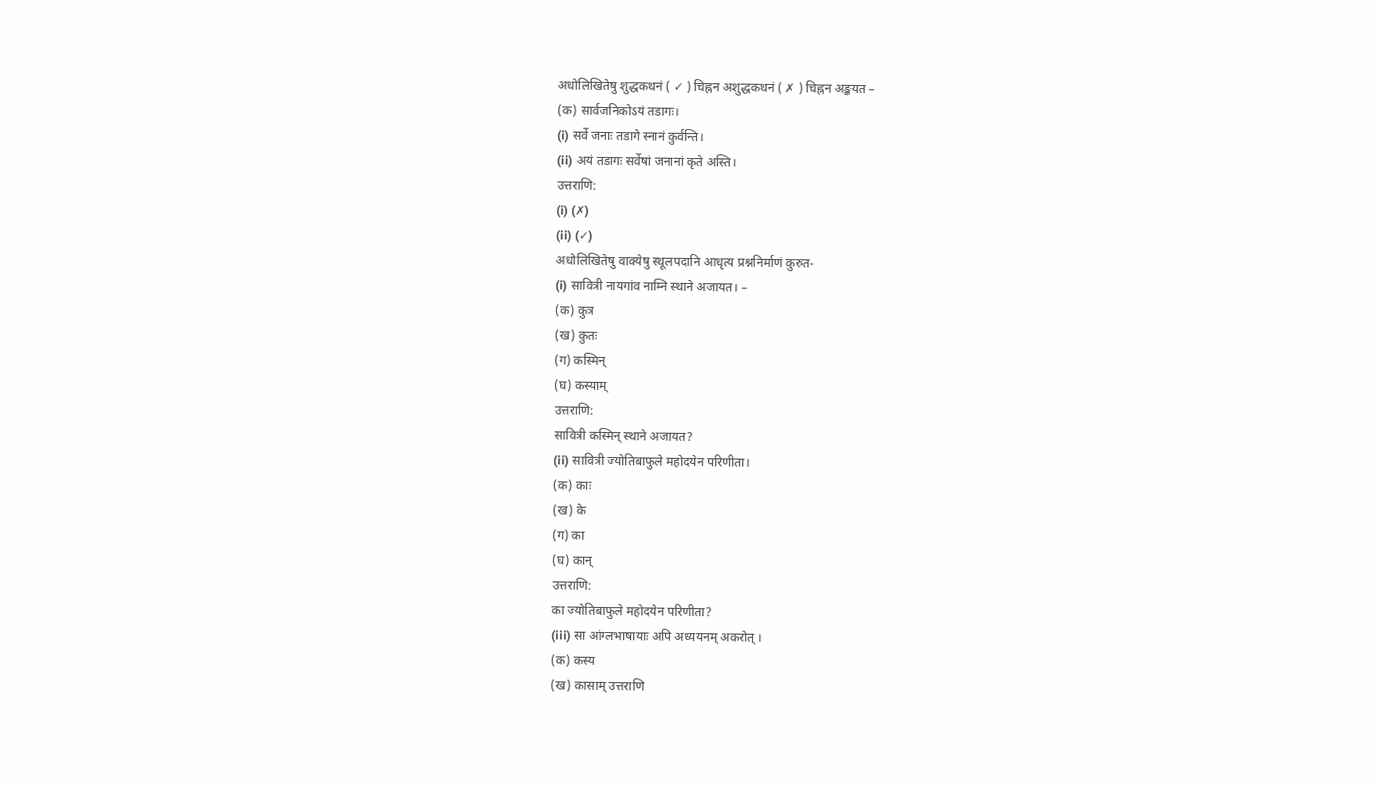अधोलिखितेषु शुद्धकथनं ( ✓ ) चिह्नन अशुद्धकथनं ( ✗ ) चिह्नन अङ्कयत –
(क) सार्वजनिकोऽयं तडागः।
(i) सर्वे जनाः तडागे स्नानं कुर्वन्ति।
(ii) अयं तडागः सर्वेषां जनानां कृते अस्ति।
उत्तराणि:
(i) (✗)
(ii) (✓)
अधोलिखितेषु वाक्येषु स्थूलपदानि आधृत्य प्रश्ननिर्माणं कुरुत-
(i) सावित्री नायगांव नाम्नि स्थाने अजायत। –
(क) कुत्र
(ख) कुतः
(ग) कस्मिन्
(घ) कस्याम्
उत्तराणि:
सावित्री कस्मिन् स्थाने अजायत?
(ii) सावित्री ज्योतिबाफुले महोदयेन परिणीता।
(क) काः
(ख) के
(ग) का
(घ) कान्
उत्तराणि:
का ज्योतिबाफुले महोदयेन परिणीता?
(iii) सा आंग्लभाषायाः अपि अध्ययनम् अकरोत् ।
(क) कस्य
(ख) कासाम् उत्तराणि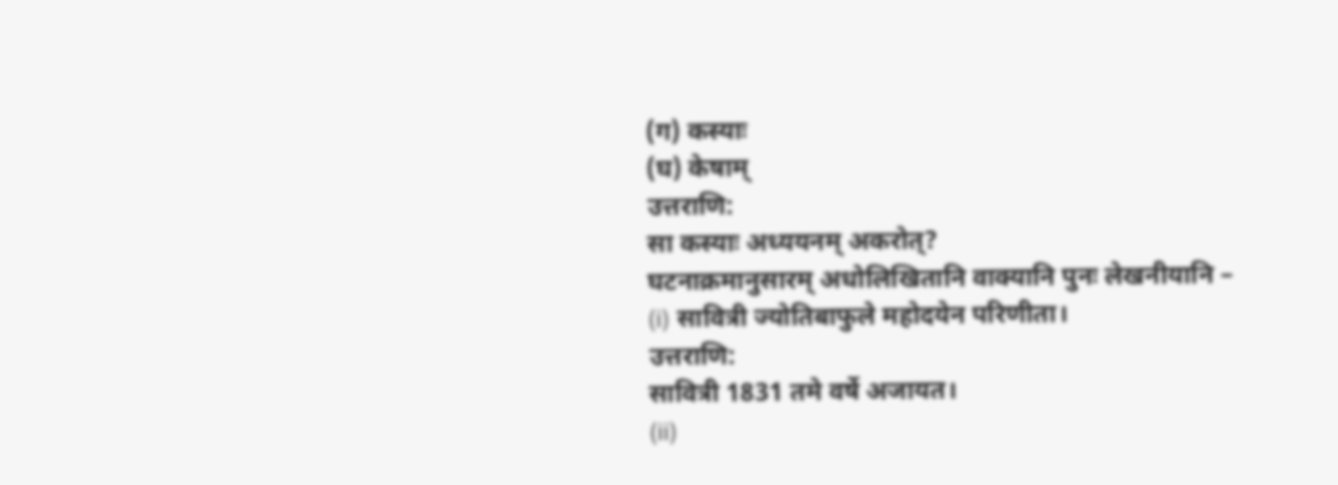(ग) कस्याः
(घ) केषाम्
उत्तराणि:
सा कस्याः अध्ययनम् अकरोत्?
घटनाक्रमानुसारम् अधोलिखितानि वाक्यानि पुनः लेखनीयानि –
(i) सावित्री ज्योतिबाफुले महोदयेन परिणीता।
उत्तराणि:
सावित्री 1831 तमे वर्षे अजायत।
(ii)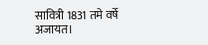सावित्री 1831 तमे वर्षे अजायत।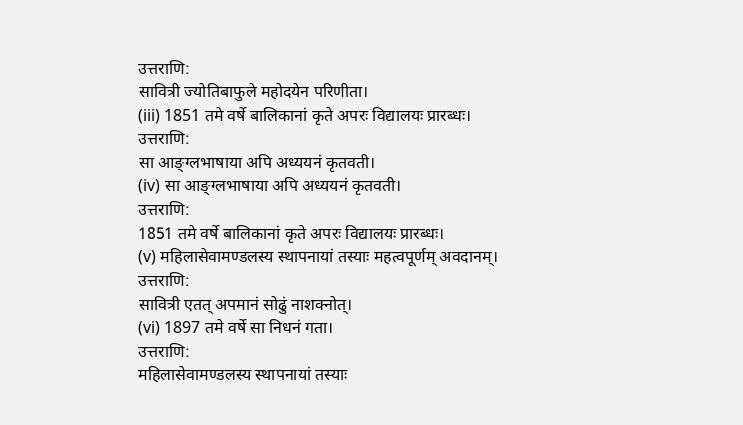उत्तराणि:
सावित्री ज्योतिबाफुले महोदयेन परिणीता।
(iii) 1851 तमे वर्षे बालिकानां कृते अपरः विद्यालयः प्रारब्धः।
उत्तराणि:
सा आङ्ग्लभाषाया अपि अध्ययनं कृतवती।
(iv) सा आङ्ग्लभाषाया अपि अध्ययनं कृतवती।
उत्तराणि:
1851 तमे वर्षे बालिकानां कृते अपरः विद्यालयः प्रारब्धः।
(v) महिलासेवामण्डलस्य स्थापनायां तस्याः महत्वपूर्णम् अवदानम्।
उत्तराणि:
सावित्री एतत् अपमानं सोढुं नाशक्नोत्।
(vi) 1897 तमे वर्षे सा निधनं गता।
उत्तराणि:
महिलासेवामण्डलस्य स्थापनायां तस्याः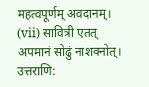महत्वपूर्णम् अवदानम्।
(vii) सावित्री एतत् अपमानं सोढुं नाशक्नोत्।
उत्तराणि: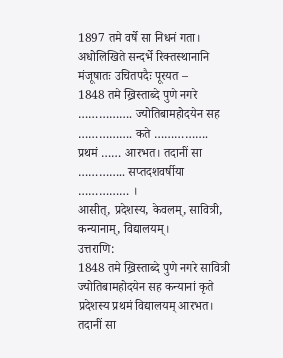1897 तमे वर्षे सा निधनं गता।
अधोलिखिते सन्दर्भे रिक्तस्थानानि मंजूषातः उचितपदैः पूरयत –
1848 तमे ख्रिस्ताब्दे पुणे नगरे ……………. ज्योतिबामहोदयेन सह ……………. कते ……………. प्रथमं …… आरभत। तदानीं सा ………….. सप्तदशवर्षीया …………… ।
आसीत्, प्रदेशस्य, केवलम्, सावित्री, कन्यानाम्, विद्यालयम्।
उत्तराणि:
1848 तमे ख्रिस्ताब्दे पुणे नगरे सावित्री ज्योतिबामहोदयेन सह कन्यानां कृते प्रदेशस्य प्रथमं विद्यालयम् आरभत। तदानीं सा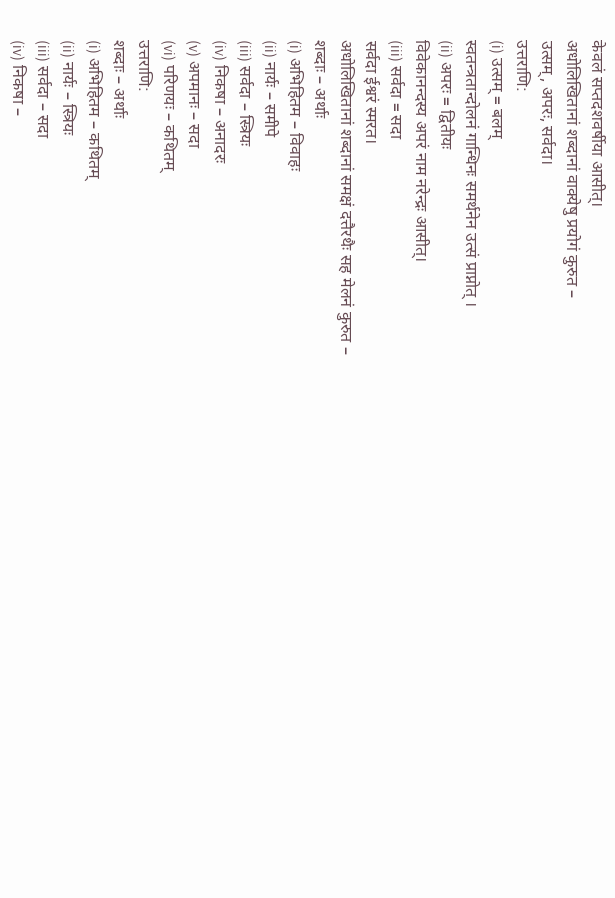केवलं सप्तदशवर्षीया आसीत्।
अधोलिखितानां शब्दानां वाक्येषु प्रयोगं कुरुत –
उत्सम्, अपरः, सर्वदा।
उत्तराणि:
(i) उत्सम् = बलम्
स्वतन्त्रतान्दोलनं गान्धिनः समर्थनेन उत्सं प्राप्नोत् ।
(ii) अपरः = द्वितीयः
विवेकानन्दस्य अपरं नाम नरेन्द्रः आसीत्।
(iii) सर्वदा = सदा
सर्वदा ईश्वरं स्मरत।
अधोलिखितानां शब्दानां समक्षं दत्तैरथैः सह मेलनं कुरुत –
शब्दाः – अर्थाः
(i) अभिहितम – विवाहः
(ii) नार्यः – समीपे
(iii) सर्वदा – स्त्रियः
(iv) निकषा – अनादरः
(v) अपमानः – सदा
(vi) परिणयः – कथितम्
उत्तराणि:
शब्दाः – अर्थाः
(i) अभिहितम – कथितम्
(ii) नार्यः – स्त्रियः
(iii) सर्वदा – सदा
(iv) निकषा –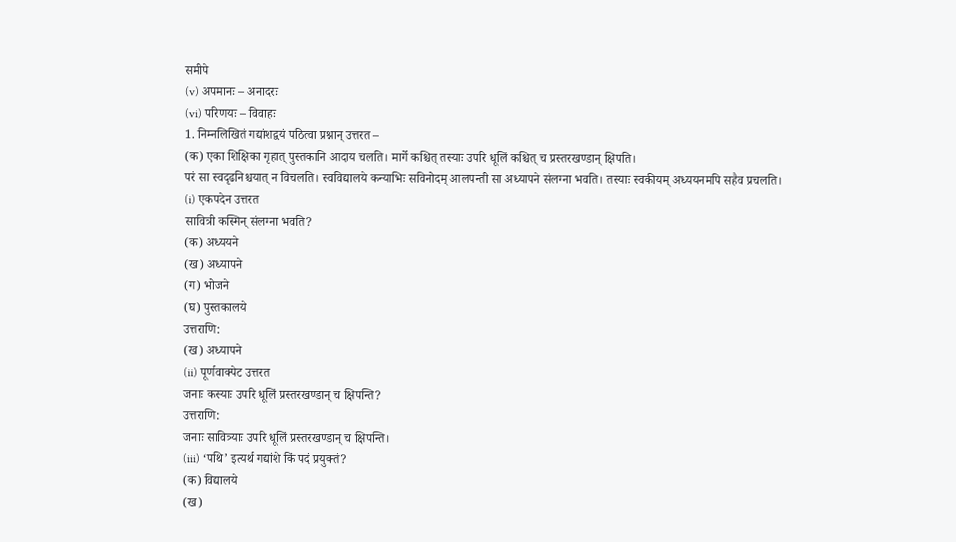समीपे
(v) अपमानः – अनादरः
(vi) परिणयः – विवाहः
1. निम्नलिखितं गद्यांशद्वयं पठित्वा प्रश्नान् उत्तरत –
(क) एका शिक्षिका गृहात् पुस्तकानि आदाय चलति। मार्गे कश्चित् तस्याः उपरि धूलिं कश्चित् च प्रस्तरखण्डान् क्षिपति।
परं सा स्वदृढनिश्चयात् न विचलति। स्वविद्यालये कन्याभिः सविनोदम् आलपन्ती सा अध्यापने संलग्ना भवति। तस्याः स्वकीयम् अध्ययनमपि सहैव प्रचलति।
(i) एकपदेन उत्तरत
सावित्री कस्मिन् संलग्ना भवति?
(क) अध्ययने
(ख) अध्यापने
(ग) भोजने
(घ) पुस्तकालये
उत्तराणि:
(ख) अध्यापने
(ii) पूर्णवाक्पेट उत्तरत
जनाः कस्याः उपरि धूलिं प्रस्तरखण्डान् च क्षिपन्ति?
उत्तराणि:
जनाः सावित्र्याः उपरि धूलिं प्रस्तरखण्डान् च क्षिपन्ति।
(iii) ‘पथि’ इत्यर्थ गद्यांशे किं पदं प्रयुक्तं?
(क) विद्यालये
(ख)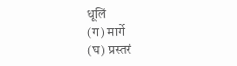धूलिं
(ग) मार्गे
(घ) प्रस्तरं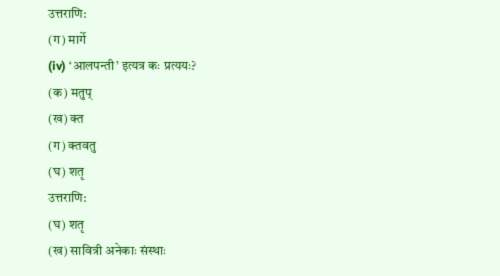उत्तराणि:
(ग) मार्गे
(iv) ‘आलपन्ती’ इत्यत्र कः प्रत्ययः?
(क) मतुप्
(ख) क्त
(ग) क्तवतु
(घ) शतृ
उत्तराणि:
(घ) शतृ
(ख) सावित्री अनेकाः संस्थाः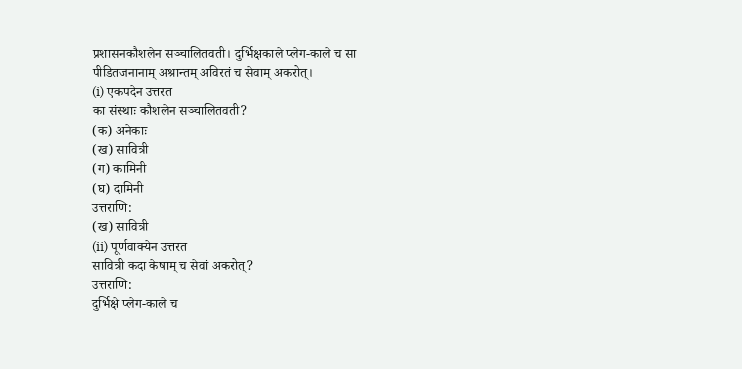प्रशासनकौशलेन सञ्चालितवती। दुर्भिक्षकाले प्लेग-काले च सा पीडितजनानाम् अश्रान्तम् अविरतं च सेवाम् अकरोत्।
(i) एकपदेन उत्तरत
का संस्थाः कौशलेन सञ्चालितवती?
(क) अनेकाः
(ख) सावित्री
(ग) कामिनी
(घ) दामिनी
उत्तराणि:
(ख) सावित्री
(ii) पूर्णवाक्येन उत्तरत
सावित्री कदा केषाम् च सेवां अकरोत्?
उत्तराणि:
दुर्भिक्षे प्लेग-काले च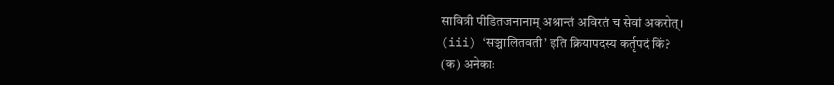सावित्री पीडितजनानाम् अश्रान्तं अविरतं च सेवां अकरोत्।
(iii) ‘सञ्चालितवती’ इति क्रियापदस्य कर्तृपदं किं?
(क) अनेकाः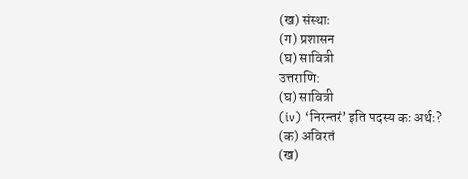(ख) संस्थाः
(ग) प्रशासन
(घ) सावित्री
उत्तराणि:
(घ) सावित्री
(iv) ‘निरन्तरं’ इति पदस्य कः अर्थः?
(क) अविरतं
(ख)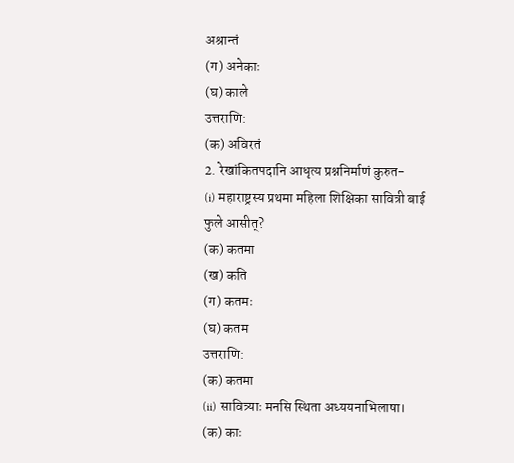अश्रान्तं
(ग) अनेकाः
(घ) काले
उत्तराणि:
(क) अविरतं
2. रेखांकितपदानि आधृत्य प्रश्ननिर्माणं कुरुत-
(i) महाराष्ट्रस्य प्रथमा महिला शिक्षिका सावित्री बाई फुले आसीत्?
(क) कतमा
(ख) कति
(ग) कतमः
(घ) कतम
उत्तराणि:
(क) कतमा
(ii) सावित्र्याः मनसि स्थिता अध्ययनाभिलाषा।
(क) काः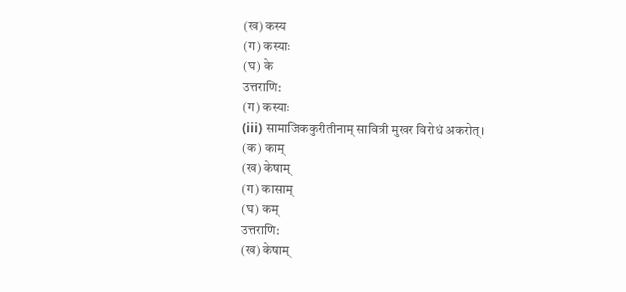(ख) कस्य
(ग) कस्याः
(घ) के
उत्तराणि:
(ग) कस्याः
(iii) सामाजिककुरीतीनाम् सावित्री मुखर विरोधं अकरोत्।
(क) काम्
(ख) केषाम्
(ग) कासाम्
(घ) कम्
उत्तराणि:
(ख) केषाम्